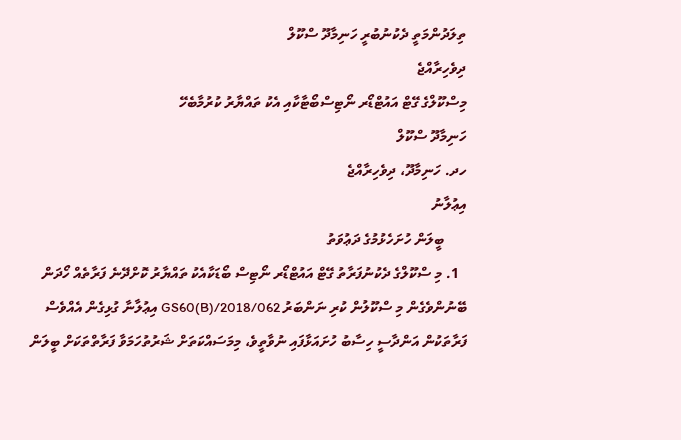ތިލަދުންމަތީ ދެކުނުބުރީ ހަނިމާދޫ ސްކޫލް
ދިވެހިރާއްޖެ
މިސްކޫލްގެ ގޭޓް އައުޓްޑޯރ ނޯޓިސްބޯޓާކާއި އެކު ތައްޔާރު ކުރުމާބެހޭ
ހަނިމާދޫ ސްކޫލް
ހދ. ހަނިމާދޫ، ދިވެހިރާއްޖެ
އިޢުލާނު
      ބީލަން ހުށަހެޅުމުގެ ދަޢުވަތު
  1. މި ސްކޫލްގެ ދެކުނުފަރާތު ގޭޓް އައުޓްޑޯރ ނޯޓިސް ބޯޑަކާއެކު ތައްޔާރު ކޮށްދޭނެ ފަރާތެއް ހޯދަން ބޭނުންވެގެން މި ސްކޫލުން ކުރި ނަންބަރު GS60(B)/2018/062 އިޢުލާނާ ގުޅިގެން އެއްވެސް ފަރާތަކުން އަންދާސީ ހިސާބު ހުށައަޅާފައި ނުވާތީވެ، މިމަސައްކަތަށް ޝަރުތުހަމަވާ ފަރާތްތަކަށް ބީލަން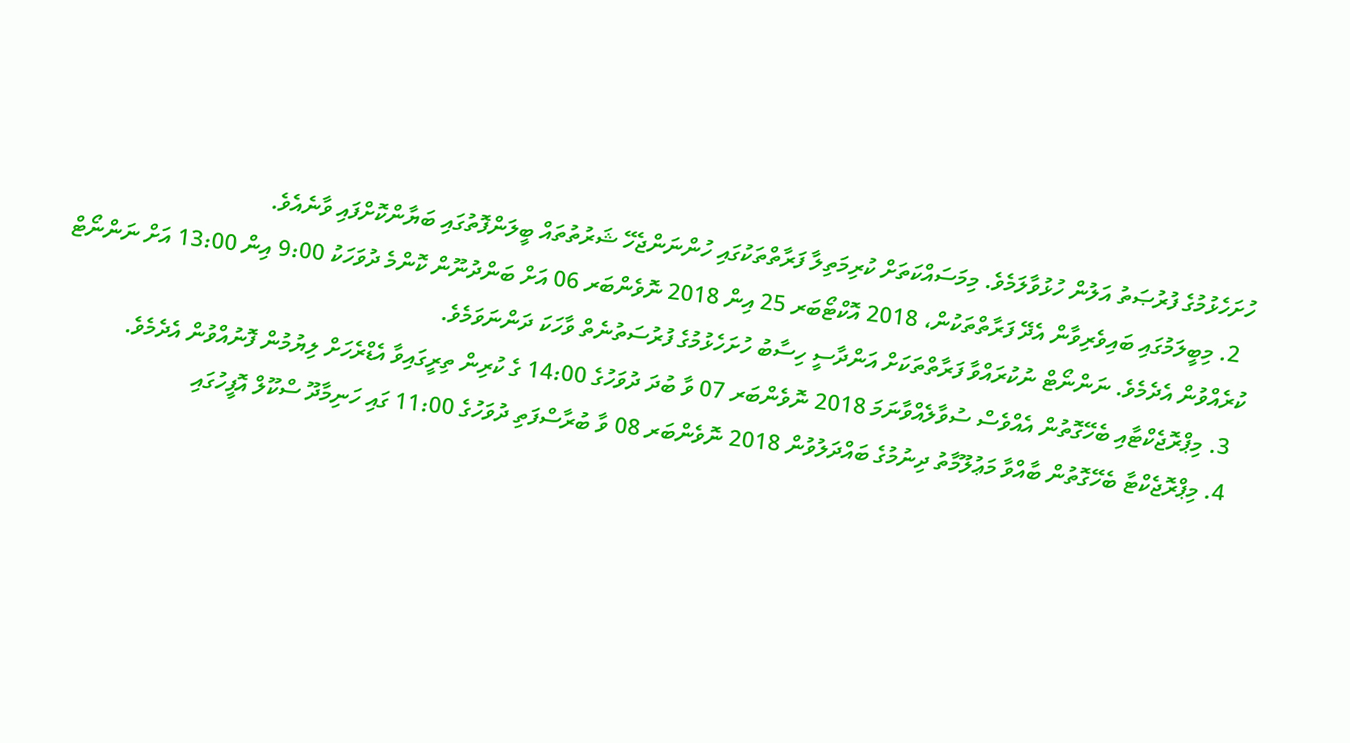ހުށަހެޅުމުގެ ފުރުޞަތު އަލުން ހުޅުވާލަމެވެ. މިމަސައްކަތަށް ކުރިމަތިލާ ފަރާތްތަކުގައި ހުންނަންޖެހޭ ޝަރުތުތައް ބީލަންފޮތުގައި ބަޔާންކޮށްފައި ވާނެއެވެ.
  2. މިބީލަމުގައި ބައިވެރިވާން އެދޭ ފަރާތްތަކުން، 2018 އޮކްޓޯބަރ 25 އިން 2018 ނޮވެންބަރ 06 އަށް ބަންދުނޫން ކޮންމެ ދުވަހަކު 9:00 އިން 13:00 އަށް ނަންނޯޓް ކުރެއްވުން އެދެމެވެ. ނަންނޯޓް ނުކުރައްވާ ފަރާތްތަކަށް އަންދާސީ ހިސާބު ހުށަހެޅުމުގެ ފުރުސަތުނެތް ވާހަކަ ދަންނަވަމެވެ.
  3. މިޕްރޮޖެކްޓާއި ބެހޭގޮތުން އެއްވެސް ސުވާލެއްވާނަމަ 2018 ނޮވެންބަރ 07 ވާ ބުދަ ދުވަހުގެ 14:00 ގެ ކުރިން ތިރީގައިވާ އެޑްރެހަށް ލިޔުމުން ފޮނުއްވުން އެދެމެވެ.
  4. މިޕްރޮޖެކްޓާ ބެހޭގޮތުން ބާއްވާ މަޢުލޫމާތު ދިނުމުގެ ބައްދަލުވުން 2018 ނޮވެންބަރ 08 ވާ ބުރާސްފަތި ދުވަހުގެ 11:00 ގައި ހަނިމާދޫ ސްކޫލް އޮފީހުގައި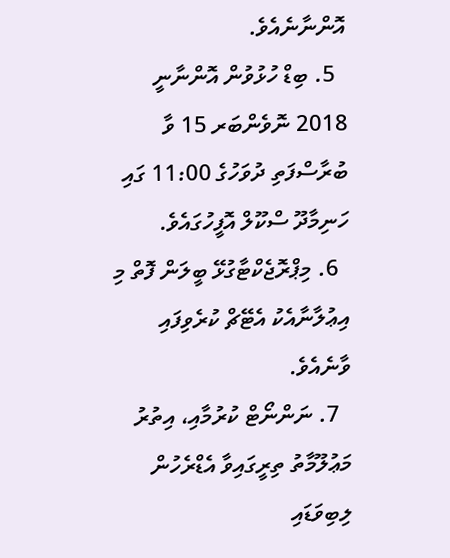އޮންނާނެއެވެ.
  5. ބިޑް ހުޅުވުން އޮންނާނީ 2018 ނޮވެންބަރ 15 ވާ ބުރާސްފަތި ދުވަހުގެ 11:00 ގައި ހަނިމާދޫ ސްކޫލް އޮފީހުގައެވެ.
  6. މިޕްރޮޖެކްޓާގުޅޭ ބީލަން ފޮތް މި އިޢުލާނާއެކު އެޓޭޗް ކުރެވިފައި ވާނެއެވެ.
  7. ނަންނޯޓް ކުރުމާއި، އިތުރު މަޢުލޫމާތު ތިރީގައިވާ އެޑްރެހުން ލިބިވަޑައި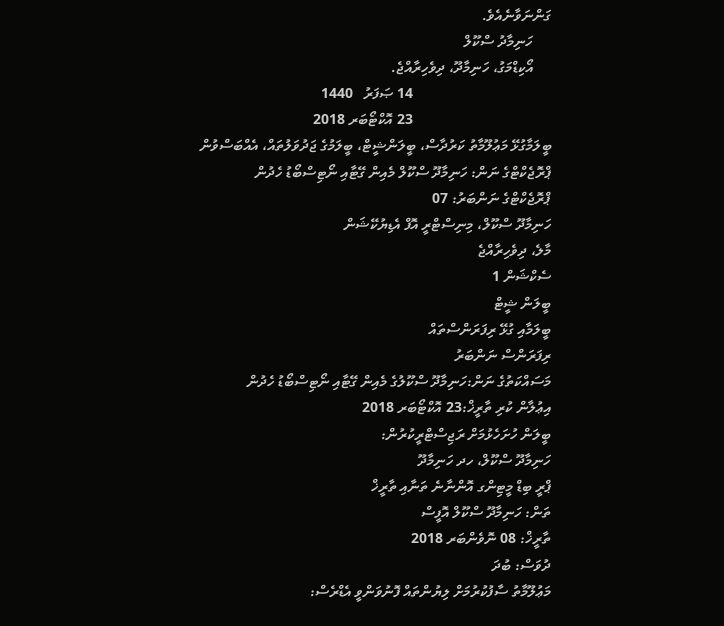ގަންނަވާނެއެވެ.
     ހަނިމާދު ސްކޫލް
     އޯކިޑްމަގު، ހަނިމާދޫ، ދިވެހިރާއްޖެ.
                                      14 ޞަފަރު   1440
                                      23 އޮކްޓޯބަރ 2018
ބީލަމާގުޅޭ މަޢުލޫމާތު ކަރުދާސް، ބީލަންޝީޓް، ބީލަމުގެ ޖަދުވަލުތައް، އެއްބަސްވުން
ޕްރޮޖެކްޓްގެ ނަން: ހަނިމާދޫ ސްކޫލް މެއިން ގޭޓާއި ނޯޓިސްބޯޑު ހެދުން
ޕްރޮޖެކްޓްގެ ނަންބަރު: 07
ހަނިމާދޫ ސްކޫލް، މިނިސްޓްރީ އޮފް އެޑިޔުކޭޝަން
މާލެ، ދިވެހިރާއްޖެ
ސެކްޝަން 1
ބީލަން ޝީޓް
ބީލަމާއި ގުޅޭ ރިފަރަންސްތައް
ރިފަރަންސް ނަންބަރު
މަސައްކަތުގެ ނަން:ހަނިމާދޫ ސްކޫލުގެ މެއިން ގޭޓާއި ނޯޓިސްބޯޑު ހެދުން
އިޢުލާން ކުރި ތާރީޚް:23 އޮކްޓޯބަރ 2018
ބީލަން ހުށަހެޅުމަށް ރަޖިސްޓްރީކުރުން:
ހަނިމާދޫ ސްކޫލް، ހދ ހަނިމާދޫ
ޕްރީ ބިޑް މީޓިންގ އޮންނާނެ ތަނާއި ތާރީޚް
ތަން: ހަނިމާދޫ ސްކޫލް އޮފީސް
ތާރީޚް: 08 ނޮވެންބަރ 2018
ދުވަސް: ބުދަ
މަޢުލޫމާތު ސާފުކުރުމަށް ލިޔުންތައް ފޮނުވަންވީ އެޑްރެސް: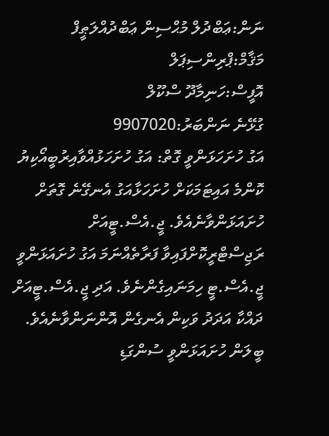ނަން:ޢަބްދުލް މުޙްސިން ޢަބްދުއްލަޠީފް
މަޤާމް:ޕްރިންސިޕަލް
އޮފީސް:ހަނިމާދޫ ސްކޫލް
ގުޅޭނެ ނަންބަރު:9907020
އަގު ހުށަހަޅަންވީ ގޮތް: އަގު ހުށަހަޅުއްވާއިރުބީއޯކިޔު ކޮންމެ އައިޓަމަކަށް ހުށަހަޅާއަގު އެނގޭނެ ގޮތަށް ހުށައަޅަންވާނެއެވެ. ޖީ.އެސް.ޓީއަށް ރަޖިސްޓްރީކޮށްފައިވާ ފަރާތެއްނަމަ އަގު ހުށައަޅަންވީ ޖީ.އެސް.ޓީ ހިމަނައިގެންނެވެ. އަދި ޖީ.އެސް.ޓީއަށް ދައްކާ އަދަދު ވަކިން އެނގެން އޮންނަންވާނެއެވެ.
ބީލަން ހުށައަޅަންވީ ސުންގަޑި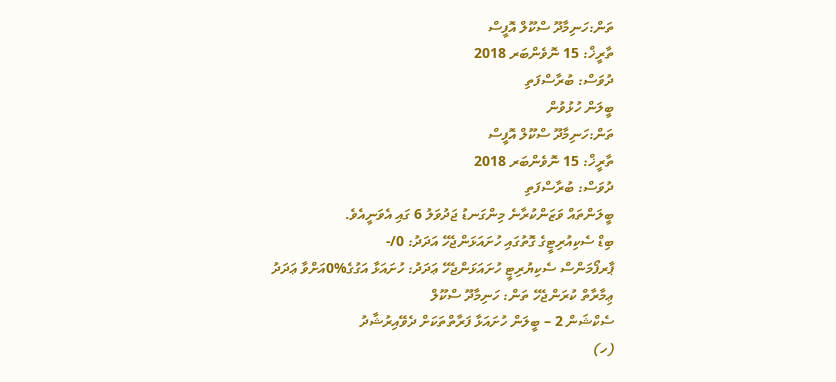ތަން:ހަނިމާދޫ ސްކޫލް އޮފީސް
ތާރީޚް: 15 ނޮވެންބަރ 2018
ދުވަސް: ބުރާސްފަތި
ބީލަން ހުޅުވުން
ތަން:ހަނިމާދޫ ސްކޫލް އޮފީސް
ތާރީޚް: 15 ނޮވެންބަރ 2018
ދުވަސް: ބުރާސްފަތި
ބީލަންތައް ވަޒަންކުރާނެ މިންގަނޑު ޖަދުވަލު 6 ގައި އެވަނީއެވެ.
ބިޑް ސެކިއުރިޓީގެ ގޮތުގައި ހުށައަޅަންޖެހޭ އަދަދު: 0/-
ޕާރފޯމަންސް ސެކިޔުރިޓީ ހުށައަޅަންޖެހޭ ޢަދަދު: ހުށައަޅާ އަގުގެ%0އަށްވާ ޢަދަދު
ޢިމާރާތް ކުރަންޖެހޭ ތަން: ހަނިމާދޫ ސްކޫލް
ސެކްޝަން 2 – ބީލަން ހުށައަޅާ ފަރާތްތަކަށް ދެވޭއިރުޝާދު
(ހ)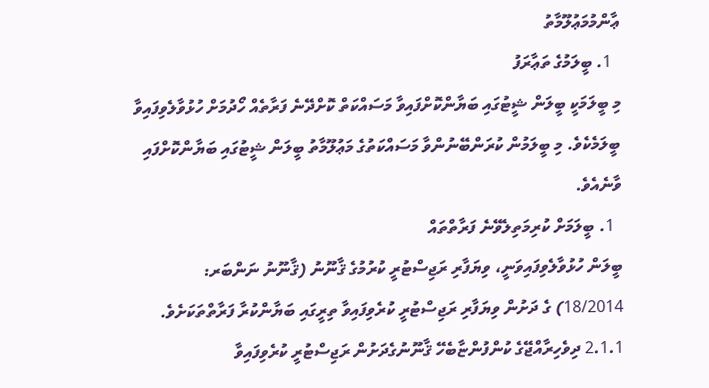ޢާންމުމަޢުލޫމާތު
  1. ބީލަމުގެ ތަޢާރަފު
މި ބީލަމަކީ ބީލަން ޝީޓުގައި ބަޔާންކޮށްފައިވާ މަސައްކަތް ކޮށްދޭނެ ފަރާތެއް ހޯދުމަށް ހުޅުވާލެވިފައިވާ ބީލަމެކެވެ. މި ބީލަމުން ކުރަންބޭނުންވާ މަސައްކަތުގެ މަޢުލޫމާތު ބީލަން ޝީޓުގައި ބަޔާންކޮށްފައި ވާނެއެވެ.
  1. ބީލަމަށް ކުރިމަތިލެވޭނެ ފަރާތްތައް
ބީލަން ހުޅުވާލެވިފައިވަނީ، ވިޔަފާރި ރަޖިސްޓުރީ ކުރުމުގެ ޤާނޫނު (ޤާނޫނު ނަންބަރ: 18/2014) ގެ ދަށުން ވިޔަފާރި ރަޖިސްޓުރީ ކުރެވިފައިވާ ތިރީގައި ބަޔާންކުރާ ފަރާތްތަކަށެވެ.
2.1.1 ދިވެހިރާއްޖޭގެ ކުންފުންޏާބެހޭ ޤާނޫނުގެދަށުން ރަޖިސްޓުރީ ކުރެވިފައިވާ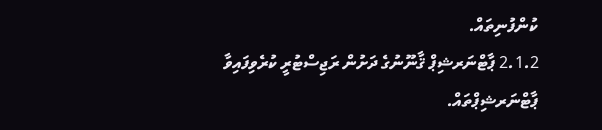ކުންފުނިތައް.
2.1.2 ޕާޓްނަރޝިޕް ޤާނޫނުގެ ދަށުން ރަޖިސްޓުރީ ކުރެވިފައިވާ ޕާޓްނަރޝިޕްތައް.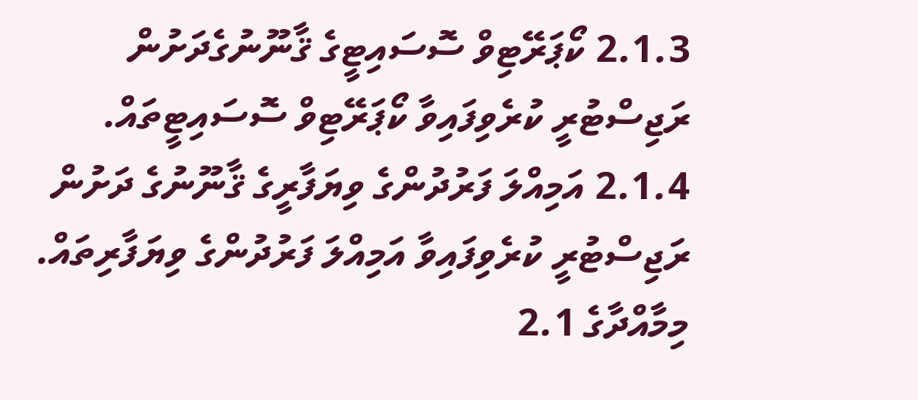2.1.3 ކޯޕަރޭޓިވް ސޮސައިޓީގެ ޤާނޫނުގެދަށުން ރަޖިސްޓުރީ ކުރެވިފައިވާ ކޯޕަރޭޓިވް ސޮސައިޓީތައް.
2.1.4 އަމިއްލަ ފަރުދުންގެ ވިޔަފާރީގެ ޤާނޫނުގެ ދަށުން ރަޖިސްޓުރީ ކުރެވިފައިވާ އަމިއްލަ ފަރުދުންގެ ވިޔަފާރިތައް.
މިމާއްދާގެ 2.1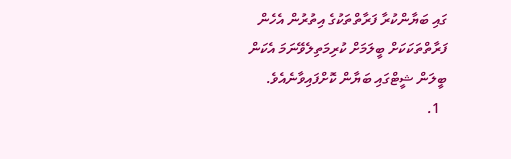ގައި ބަޔާންކުރާ ފަރާތްތަކުގެ އިތުރުން އެހެން ފަރާތްތަކަކަށް ބީލަމަށް ކުރިމަތިލެވޭނަމަ އެކަން ބީލަން ޝީޓްގައި ބަޔާން ކޮށްފައިވާނެއެވެ.
  1.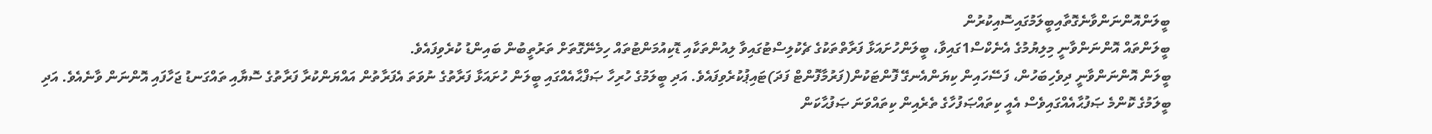ބީލަންއޮންނަންވާނެގޮތާއިބީލަމުގައިސޮއިކުރުން
ބީލަންތައް އޮންނަންވާނީ މިލިޔުމުގެ އެނެކްސް1ގައިވާ، ބީލަންހުށައަޅާ ފަރާތްތަކުގެ ޗެކުލިސްޓުގައިވާ ލިއުންތަކާއި ޑޮކިއުމަންޓުތައް ހިމެނޭގޮތަށް ތަރުތީބުން ބައިންޑު ކުރެވިފައެވެ.
ބީލަން އޮންނަންވާނީ ދިވެހިބަހުން، ފަސޭހައިން ކިޔަންއެނގޭ ފޮންޓަކުން(ފަރުމާފޮންޓް ފަދަ)ޓައިޕުކުރެވިފައެވެ. އަދި ބީލަމުގެ ހުރިހާ ޞަފްޙާއެއްގައި ބީލަން ހުށައަޅާ ފަރާތުގެ ނުވަތަ އެފަރާތުން އައްޔަންކުރާ ފަރާތުގެ ސޮޔާއި ތައްގަނޑު ޖަހާފައި އޮންނަން ވާނެއެވެ. އަދި ބީލަމުގެ ކޮންމެ ޞަފުޙާއެއްގައިވެސް އެއީ ކިތައްޞަފުހާގެ ތެރެއިން ކިތައްވަނަ ޞަފުޙާކަން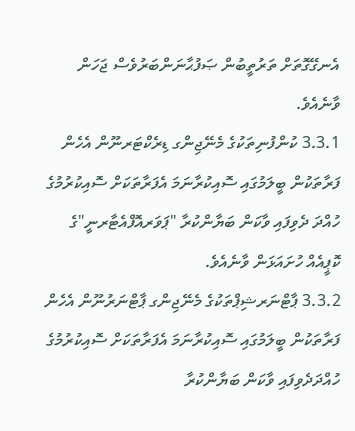އެނގޭގޮތަށް ތަރުތީބުން ޞަފުޙާނަންބަރުވެސް ޖަހަން ވާނެއެވެ.
3.3.1 ކުންފުނިތަކުގެ މެނޭޖިންގ ޑިރެކްޓަރނޫން އެހެން ފަރާތަކުން ބީލަމުގައި ސޮއިކުރާނަމަ އެފަރާތަކަށް ސޮއިކުރުމުގެ ހުއްދަ ދެވިފައި ވާކަން ބަޔާންކުރާ "ޕަވަރއޮފްއެޓާރނީ"ގެ ކޮޕީއެއް ހުށައަޅަން ވާނެއެވެ.
3.3.2 ޕާޓްނަރޝިޕްތަކުގެ މެނޭޖިންގ ޕާޓްނަރުނޫން އެހެން ފަރާތަކުން ބީލަމުގައި ސޮއިކުރާނަމަ އެފަރާތަކަށް ސޮއިކުރުމުގެ ހުއްދަދެވިފައި ވާކަން ބަޔާންކުރާ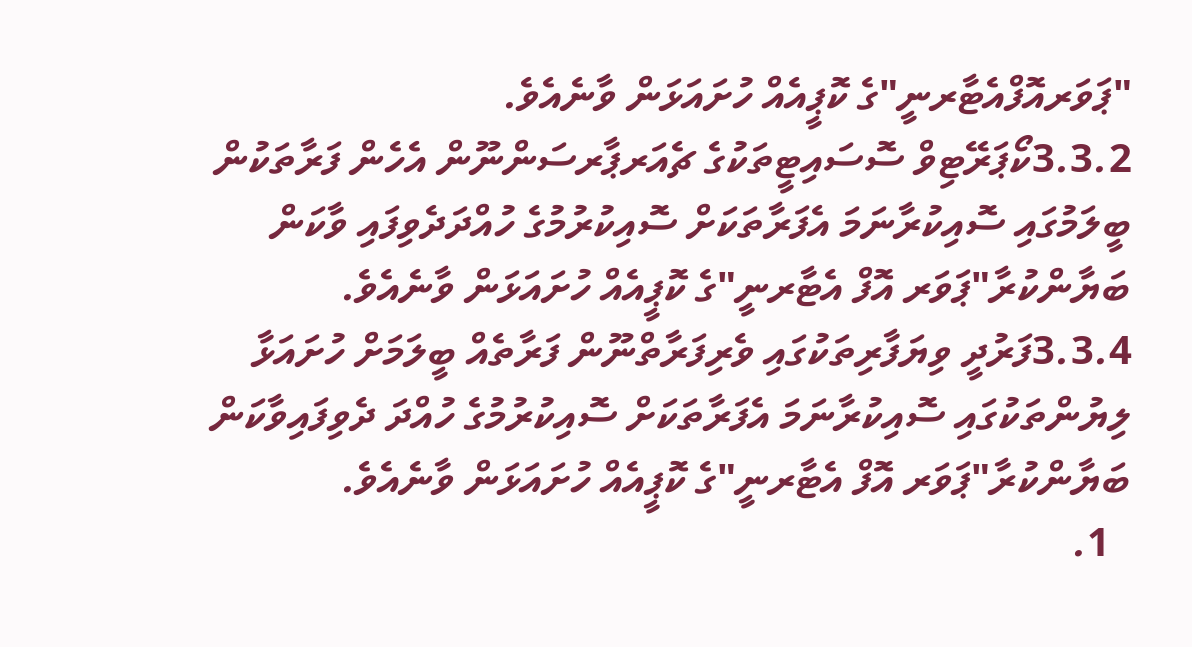"ޕަވަރއޮފްއެޓާރނީ"ގެ ކޮޕީއެއް ހުށައަޅަން ވާނެއެވެ.
3.3.2ކޯޕަރޭޓިވް ސޮސައިޓީތަކުގެ ޗެއަރޕާރސަންނޫން އެހެން ފަރާތަކުން ބީލަމުގައި ސޮއިކުރާނަމަ އެފަރާތަކަށް ސޮއިކުރުމުގެ ހުއްދަދެވިފައި ވާކަން ބަޔާންކުރާ"ޕަވަރ އޮފް އެޓާރނީ"ގެ ކޮޕީއެއް ހުށައަޅަން ވާނެއެވެ.
3.3.4ފަރުދީ ވިޔަފާރިތަކުގައި ވެރިފަރާތްނޫން ފަރާތެއް ބީލަމަށް ހުށައަޅާ ލިޔުންތަކުގައި ސޮއިކުރާނަމަ އެފަރާތަކަށް ސޮއިކުރުމުގެ ހުއްދަ ދެވިފައިވާކަން ބަޔާންކުރާ"ޕަވަރ އޮފް އެޓާރނީ"ގެ ކޮޕީއެއް ހުށައަޅަން ވާނެއެވެ.
  1.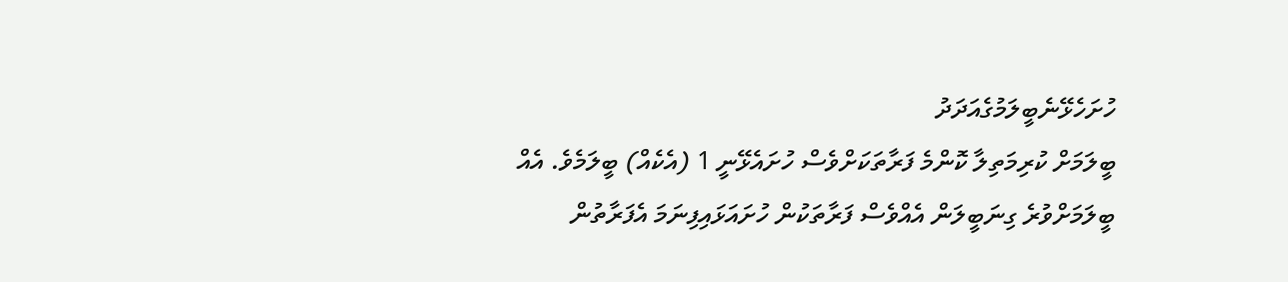ހުށަހެޅޭނެބީލަމުގެއަދަދު
ބީލަމަށް ކުރިމަތިލާ ކޮންމެ ފަރާތަކަށްވެސް ހުށައެޅޭނީ 1 (އެކެއް) ބީލަމެވެ. އެއް ބީލަމަށްވުރެ ގިނަބީލަން އެއްވެސް ފަރާތަކުން ހުށައަޅައިފިނަމަ އެފަރާތުން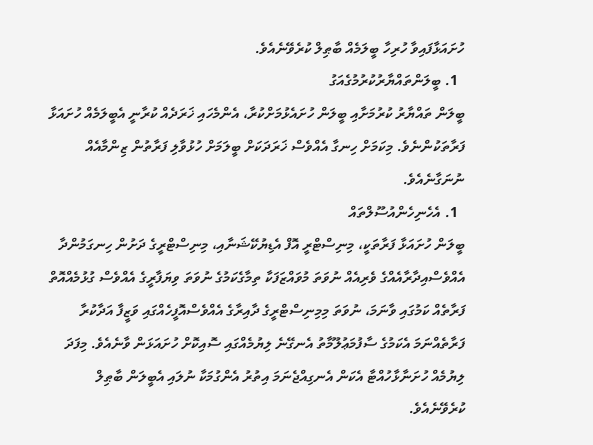ހުށައަޅާފައިވާ ހުރިހާ ބީލަމެއް ބާޠިލް ކުރެވޭނެއެވެ.
  1. ބީލަންތައްޔާރުކުރުމުގެއަގު
ބީލަން ތައްޔާރު ކުރުމަށާއި ބީލަން ހުށައެޅުމަށްކުރާ، އެންމެހައި ޚަރަދެއް ކުރާނީ އެބީލަމެއް ހުށައަޅާ ފަރާތަކުންނެވެ. މިކަމަށް ހިނގާ އެއްވެސް ޚަރަދަކަށް ބީލަމަށް ހުޅުވާލި ފަރާތުން ޒިންމާއެއް ނުނަގާނެއެވެ.
  1. އެހެނިހެންއުސޫލްތައް
ބީލަން ހުށައަޅާ ފަރާތަކީ، މިނިސްޓްރީ އޮފް އެޑިޔުކޭޝަނާއި، މިނިސްޓްރީގެ ދަށުން ހިނގަމުންދާ އެއްވެސްއިދާރާއެއްގެ ވެރިއެއް ނުވަތަ މުވައްޒަފަކާ ތިމާގެކަމުގެ ނުވަތަ ވިޔަފާރީގެ އެއްވެސް ގުޅުމެއްއޮތް ފަރާތެއް ކަމުގައި ވާނަމަ، ނުވަތަ މިމިނިސްޓްރީގެ ދާއިރާގެ އެއްވެސްއޮފީހެއްގައި ވަޒީފާ އަދާކުރާ ފަރާތެއްނަމަ އެކަމުގެ ސާފުމަޢުލޫމާތު އެނގޭނެ ލިޔުމެއްގައި ސޮއިކޮށް ހުށައަޅަން ވާނެއެވެ. މިފަދަ ލިޔުމެއް ހުށަނާޅާހުއްޓާ އެކަން އެނގިއްޖެނަމަ އިތުރު އެންގުމަކާ ނުލައި އެބީލަން ބާޠިލް ކުރެވޭނެއެވެ.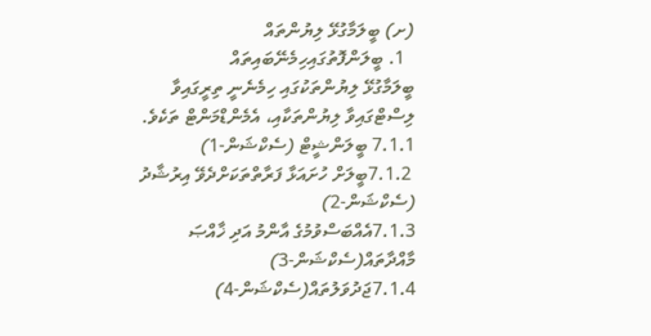(ށ) ބީލަމާގުޅޭ ލިޔުންތައް
  1. ބީލަންފޮތުގައިހިމެނޭބައިތައް
ބީލަމާގުޅޭ ލިޔުންތަކުގައި ހިމެނެނީ ތިރީގައިވާ ލިސްޓްގައިވާ ލިޔުންތަކާއި، އެމެންޑްމަންޓް ތަކެވެ.
7.1.1 ބީލަންޝީޓް (ސެކްޝަން-1)
 7.1.2ބީލަށް ހުށައަޅާ ފަރާތްތަކަށްދެވޭ އިރުޝާދު (ސެކްޝަން-2)
7.1.3އެއްބަސްވުމުގެ އާންމު އަދި ޚާއްޞަ މާއްދާތައް(ސެކްޝަން-3)
7.1.4ޖަދުވަލުތައް(ސެކްޝަން-4)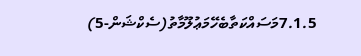7.1.5މަސައްކަތާބެހޭމަޢުލޫމާތު(ސެކްޝަން-5)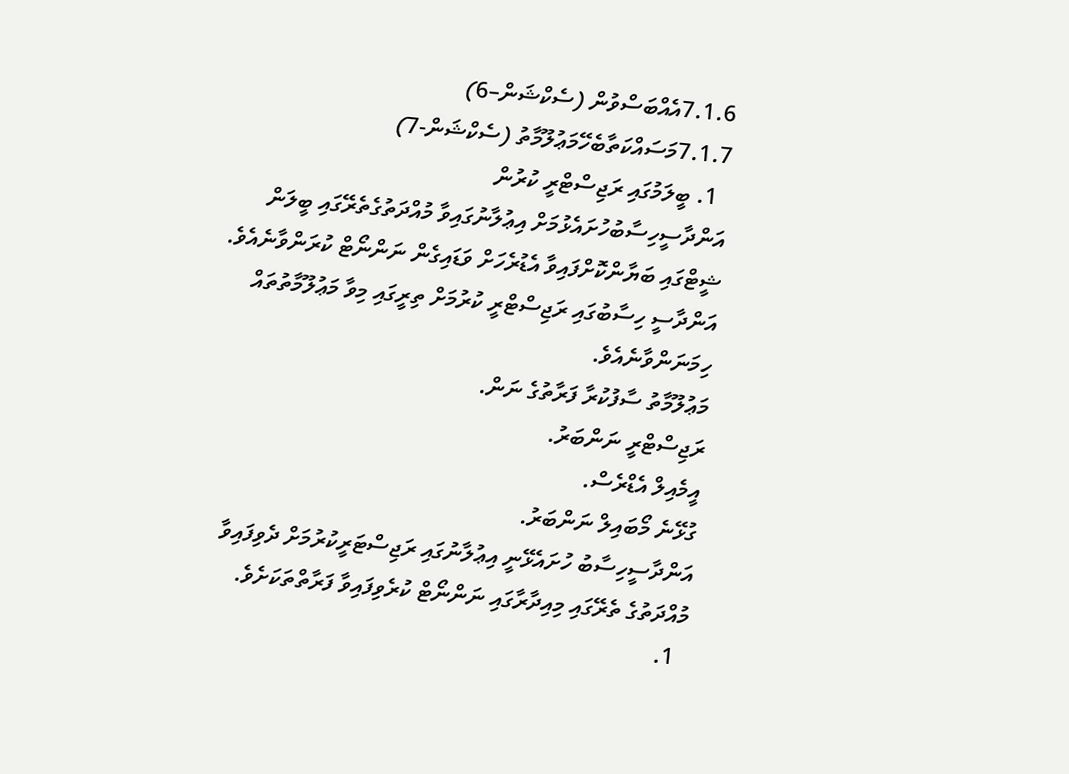7.1.6އެއްބަސްވުން (ސެކްޝަން–6)
7.1.7މަސައްކަތާބެހޭމަޢުލޫމާތު (ސެކްޝަން-7)
  1. ބީލަމުގައި ރަޖިސްޓްރީ ކުރުން
އަންދާސީހިސާބުހުށައެޅުމަށް އިޢުލާނުގައިވާ މުއްދަތުގެތެރޭގައި ބީލަން ޝީޓްގައި ބަޔާންކޮށްފައިވާ އެޑުރެހަށް ވަޑައިގެން ނަންނޯޓް ކުރަންވާނެއެވެ.
އަންދާސީ ހިސާބުގައި ރަޖިސްޓްރީ ކުރުމަށް ތިރީގައި މިވާ މަޢުލޫމާތުތައް ހިމަނަންވާނެއެވެ.
މަޢުލޫމާތު ސާފުކުރާ ފަރާތުގެ ނަން.
ރަޖިސްޓްރީ ނަންބަރު.
އީމެއިލް އެޑްރެސް.
ގުޅޭނެ މޯބައިލް ނަންބަރު.
އަންދާސީހިސާބު ހުށައެޅޭނީ އިޢުލާނުގައި ރަޖިސްޓަރީކުރުމަށް ދެވިފައިވާ މުއްދަތުގެ ތެރޭގައި މިއިދާރާގައި ނަންނޯޓް ކުރެވިފައިވާ ފަރާތްތަކަށެވެ.
  1.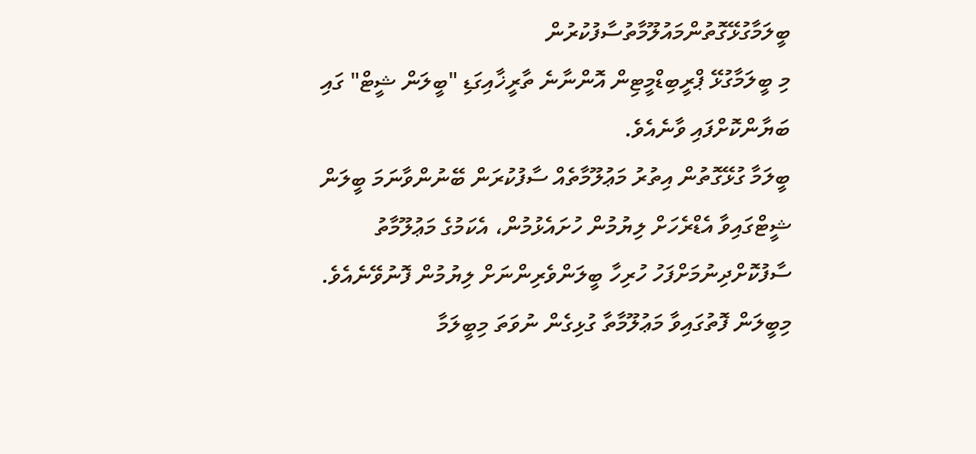ބީލަމާގުޅޭގޮތުންމައުލޫމާތުސާފުކުރުން
މި ބީލަމާގުޅޭ ޕްރީބިޑްމީޓިން އޮންނާނެ ތާރީޚާއިގަޑި "ބީލަން ޝީޓް" ގައި ބަޔާންކޮށްފައި ވާނެއެވެ.
ބީލަމާ ގުޅޭގޮތުން އިތުރު މަޢުލޫމާތެއް ސާފުކުރަން ބޭނުންވާނަމަ ބީލަން ޝީޓްގައިވާ އެޑްރެހަށް ލިޔުމުން ހުށައެޅުމުން، އެކަމުގެ މަޢުލޫމާތު ސާފުކޮށްދިނުމަށްފަހު ހުރިހާ ބީލަންވެރިންނަށް ލިޔުމުން ފޮނުވޭނެއެވެ.
މިބީލަން ފޮތުގައިވާ މަޢުލޫމާތާ ގުޅިގެން ނުވަތަ މިބީލަމާ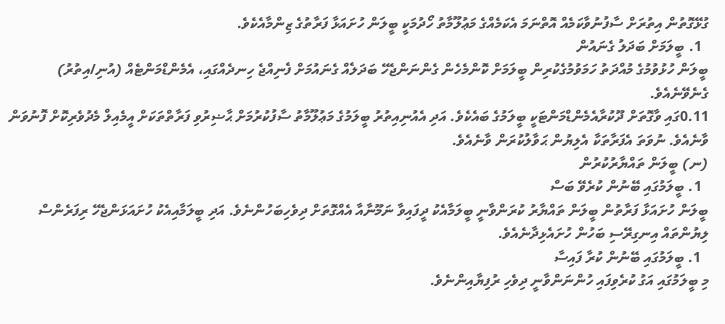ގުޅޭގޮތުން އިތުރަށް ސާފުނުވާކަމެއް އޮތްނަމަ އެކަމެއްގެ މަޢުލޫމާތު ހޯދުމަކީ ބީލަން ހުށައަޅާ ފަރާތުގެ ޒިންމާއެކެވެ.
  1. ބީލަމަށް ބަދަލު ގެނައުން
ބީލަން ހުޅުވުމުގެ މުއްދަތު ހަމަވުމުގެކުރިން ބީލަމަށް ކޮންމެހެން ގެންނަންޖެހޭ ބަދަލެއް ގެނައުމަށް ފެނިއްޖެ ހިނދެއްގައި، އެމެންޑްމަންޓެއް (އުނި/އިތުރު) ގެނެވޭނެއެވެ.
0.11ގައި ވާގޮތަށް ދޫކުރާއެމެންޑްމަންޓަކީ ބީލަމުގެ ބައެކެވެ. އަދި އެއުނިއިތުރު ބީލަމުގެ މަޢުލޫމާތު ސާފުކުރުމަށް ޙާޟިރުވި ފަރާތްތަކަށް އީމެއިލް މެދުވެރިކޮށް ފޮނުވަން ވާނެއެވެ. ނުވަތަ އެފަރާތަކާ އެލިޔުން ޙަވާލުކުރަން ވާނެއެވެ.
(ނ) ބީލަން ތައްޔާރުކުރުން
  1. ބީލަމުގައި ބޭނުން ކުރެވޭ ބަސް
ބީލަން ހުށައަޅާ ފަރާތުން ބީލަން ތައްޔާރު ކުރަންވާނީ ބީލަމާއެކު ދީފައިވާ ނަމޫނާއާ އެއްގޮތަށް ދިވެހިބަހުންނެވެ. އަދި ބީލަމާއިއެކު ހުށައަޅަންޖެހޭ ރިފަރެންސް ލިޔުންތައް އިނގިރޭސި ބަހުން ހުށައެޅިދާނެއެވެ.
  1. ބީލަމުގައި ބޭނުން ކުރާ ފައިސާ
މި ބީލަމުގައި އަގު ކުރެވިފައި ހުންނަންވާނީ ދިވެހި ރުފިޔާއިންނެވެ.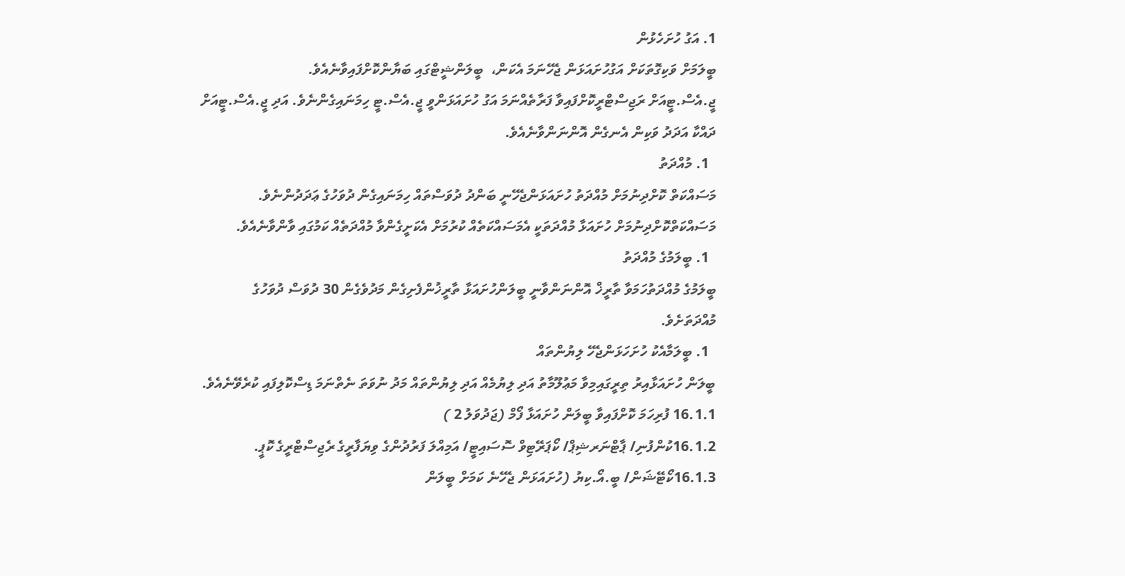1. އަގު ހުށަހެޅުން
ބީލަމަށް ވަކިގޮތަކަށް އަގުހުށައަޅަން ޖެހޭނަމަ އެކަން،  ބީލަންޝީޓްގައި ބަޔާންކޮށްފައިވާނެއެވެ.
ޖީ.އެސް.ޓީއަށް ރަޖިސްޓްރީކޮށްފައިވާ ފަރާތެއްނަމަ އަގު ހުށައަޅަންވީ ޖީ.އެސް.ޓީ ހިމަނައިގެންނެވެ. އަދި ޖީ.އެސް.ޓީއަށް ދައްކާ އަދަދު ވަކިން އެނގެން އޮންނަންވާނެއެވެ.
  1. މުއްދަތު
މަސައްކަތް ކޮށްދިނުމަށް މުއްދަތު ހުށައަޅަންޖެހޭނީ ބަންދު ދުވަސްތައް ހިމަނައިގެން ދުވަހުގެ ޢަދަދުންނެވެ.
މަސައްކަތްކޮށްދިނުމަށް ހުށައަޅާ މުއްދަތަކީ އެމަސައްކަތެއް ކުރުމަށް އެކަށީގެންވާ މުއްދަތެއް ކަމުގައި ވާންވާނެއެވެ.
  1. ބީލަމުގެ މުއްދަތު
ބީލަމުގެ މުއްދަތުހަމަވާ ތާރީޚް އޮންނަންވާނީ ބީލަންހުށައަޅާ ތާރީޚުންފެށިގެން މަދުވެގެން 30 ދުވަސް ދުވަހުގެ މުއްދަތަށެވެ.
  1. ބީލަމާއެކު ހުށަހަޅަންޖެހޭ ލިޔުންތައް
ބީލަން ހުށައަޅާއިރު ތިރީގައިމިވާ މަޢުލޫމާތު އަދި ލިޔުމެއް އަދި ލިޔުންތައް މަދު ނުވަތަ ނެތްނަމަ ޑިސްކޮލިފައި ކުރެވޭނެއެވެ.
16.1.1 ފުރިހަމަ ކޮށްފައިވާ ބީލަން ހުށައަޅާ ފޯމް (ޖަދުވަލު 2 )
16.1.2ކުންފުނި/ ޕާޓްނަރޝިޕް/ ކޯޕަރޭޓިވް ސޮސައިޓީ/ އަމިއްލަ ފަރުދުންގެ ވިޔަފާރީގެ ރެޖިސްޓްރީގެ ކޮޕީ.
16.1.3ކޯޓޭޝަން/ ބީ.އޯ.ކިޔު (ހުށައަޅަން ޖެހޭނެ ކަމަށް ބީލަން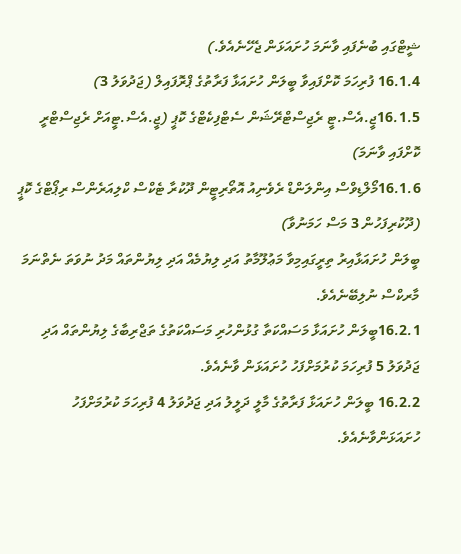ޝީޓްގައި ބުނެފައި ވާނަމަ ހުށައަޅަން ޖެހޭނެއެވެ.)
16.1.4 ފުރިހަމަ ކޮށްފައިވާ ބީލަން ހުށައަޅާ ފަރާތުގެ ޕްރޮފައިލް (ޖަދުވަލު 3)
16.1.5ޖީ.އެސް.ޓީ ރެޖިސްޓްރޭޝަން ސެޓްފިކެޓްގެ ކޮޕީ (ޖީ.އެސް.ޓީއަށް ރެޖިސްޓްރީ ކޮށްފައި ވާނަމަ)
16.1.6މޯލްޑިވްސް އިންލަންޑް ރެވެނިއު އޮތޯރިޓީން ދޫކުރާ ޓެކްސް ކްލިއަރެންސް ރިޕޯޓްގެ ކޮޕީ (ދޫކުރިފަހުން 3 މަސް ހަމަނުވާ)
ބީލަން ހުށައަޅާއިރު ތިރީގައިމިވާ މަޢުލޫމާތު އަދި ލިޔުމެއް އަދި ލިޔުންތައް މަދު ނުވަތަ ނެތްނަމަ މާރކްސް ނުލިބޭނެއެވެ.
16.2.1ބީލަން ހުށައަޅާ މަސައްކަތާ ގުޅުންހުރި މަސައްކަތުގެ ތަޖްރިބާގެ ލިޔުންތައް އަދި ޖަދުވަލު 5 ފުރިހަމަ ކުރުމަށްފަހު ހުށައަޅަން ވާނެއެވެ.
16.2.2 ބީލަން ހުށައަޅާ ފަރާތުގެ މާލީ ދަލީލު އަދި ޖަދުވަލު 4 ފުރިހަމަ ކުރުމަށްފަހު ހުށައަޅަންވާނެއެވެ.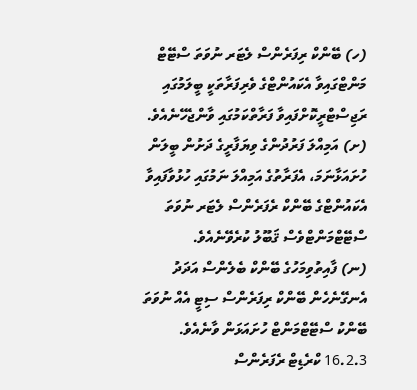(ހ) ބޭންކް ރިފަރެންސް ލެޓަރ ނުވަތަ ސްޓޭޓް މަންޓްގައިވާ އެކައުންޓްގެ ވެރިފަރާތަކީ ބީލަމުގައި ރަޖިސްޓްރީކޮށްފައިވާ ފަރާތްކަމުގައި ވާންޖެހޭނެއެވެ.
(ށ) އަމިއްލަ ފަރުދުންގެ ވިޔަފާރީގެ ދަށުން ބީލަން ހުށައަޅާނަމަ، އެފަރާތުގެ އަމިއްލަ ނަމުގައި ހުޅުވާފައިވާ އެކައުންޓްގެ ބޭންކް ރެފަރެންސް ލެޓަރ ނުވަތަ ސްޓޭޓްމަންޓްވެސް ޤަބޫލު ކުރެވޭނެއެވެ.
(ނ) ފާއިތުވިމަހުގެ ބޭންކް ބެލެންސް އަދަދު އެނގޭނެހެން ބޭންކް ރިފަރެންސް ސިޓީ އެއް ނުވަތަ ބޭންކު ސްޓޭޓްމަންޓް ހުށައަޅަން ވާނެއެވެ.
16.2.3 ކްރެޑިޓް ރެފަރެންސް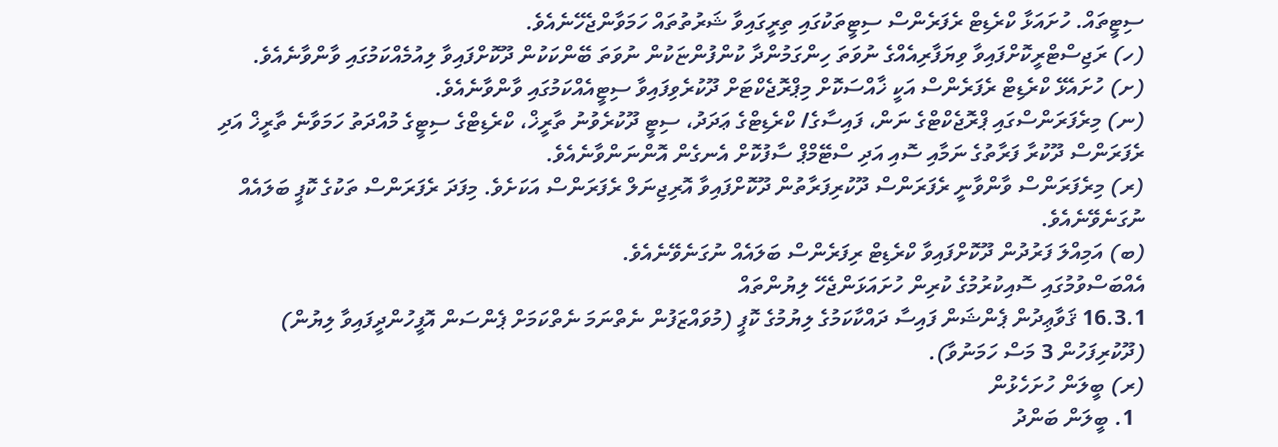ސިޓީތައް. ހުށައަޅާ ކްރެޑިޓް ރެފަރެންސް ސިޓީތަކުގައި ތިރީގައިވާ ޝަރުތުތައް ހަމަވާންޖެހޭނެއެވެ.
(ހ) ރަޖިސްޓްރީކޮށްފައިވާ ވިޔަފާރިއެއްގެ ނުވަތަ ހިންގަމުންދާ ކުންފުންޏަކުން ނުވަތަ ބޭންކަކުން ދޫކޮށްފައިވާ ލިއުމެއްކަމުގައި ވާންވާނެއެވެ.
(ށ) ހުށައެޅޭ ކްރެޑިޓް ރެފަރެންސް އަކީ ޚާއްސަކޮށް މިޕްރޮޖެކްޓަށް ދޫކުރެވިފައިވާ ސިޓީއެއްކަމުގައި ވާންވާނެއެވެ.
(ނ) މިރެފަރަންސްގައި ޕްރޮޖެކްޓްގެ ނަން، ފައިސާގެ/ ކްރެޑިޓްގެ ޢަދަދު، ސިޓީ ދޫކުރެވުނު ތާރީޚް، ކްރެޑިޓްގެ ސިޓީގެ މުއްދަތު ހަމަވާނެ ތާރީޚް އަދި ރެފަރަންސް ދޫކުރާ ފަރާތުގެ ނަމާއި ސޮއި އަދި ސްޓޭމްޕް ސާފުކޮށް އެނގެން އޮންނަންވާނެއެވެ.
(ރ) މިރެފަރަންސް ވާންވާނީ ރެފަރަންސް ދޫކުރިފަރާތުން ދޫކޮށްފައިވާ އޮރިޖިނަލް ރެފަރަންސް އަކަށެވެ. މިފަދަ ރެފަރަންސް ތަކުގެ ކޮޕީ ބަލައެއް ނުގަނެވޭނެއެވެ.
(ބ) އަމިއްލަ ފަރުދުން ދޫކޮށްފައިވާ ކްރެޑިޓް ރިފަރެންސް ބަލައެއް ނުގަނެވޭނެއެވެ.
އެއްބަސްވުމުގައި ސޮއިކުރުމުގެ ކުރިން ހުށައަޅަންޖެހޭ ލިޔުންތައް
16.3.1 ޤަވާޢިދުން ޕެންޝަން ފައިސާ ދައްކާކަމުގެ ލިޔުމުގެ ކޮޕީ (މުވައްޒަފުން ނެތްނަމަ ނެތްކަމަށް ޕެންސަން އޮފީހުންދީފައިވާ ލިޔުން) (ދޫކުރިފަހުން 3 މަސް ހަމަނުވާ).
(ރ) ބީލަން ހުށަހެޅުން
  1. ބީލަން ބަންދު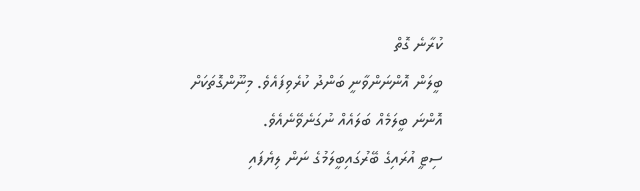ކުރާނެ ގޮތް
ބީލަން އޮންނަންވާނީ ބަންދު ކުރެވިފައެވެ. މިނޫންގޮތަކަށް އޮންނަ ބީލަމެއް ބަލައެއް ނުގަނެވޭނެއެވެ.
ސިޓީ އުރައިގެ ބޭރުގައިބީލަމުގެ ނަން ލިޔެފައި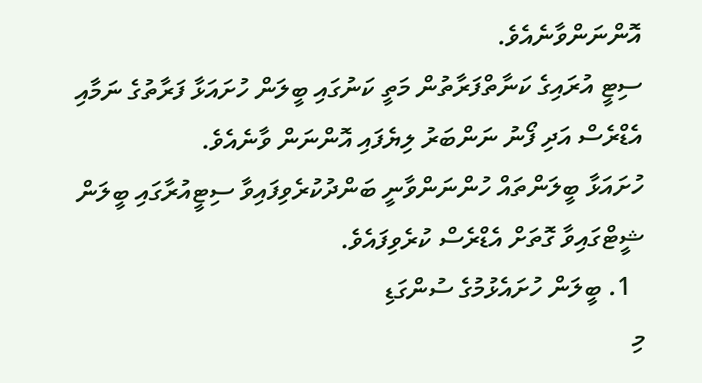އޮންނަންވާނެއެވެ.
ސިޓީ އުރައިގެ ކަނާތްފަރާތުން މަތީ ކަނުގައި ބީލަން ހުށައަޅާ ފަރާތުގެ ނަމާއި އެޑްރެސް އަދި ފޯނު ނަންބަރު ލިޔެފައި އޮންނަން ވާނެއެވެ.
ހުށައަޅާ ބީލަންތައް ހުންނަންވާނީ ބަންދުކުރެވިފައިވާ ސިޓީއުރާގައި ބީލަން ޝީޓްގައިވާ ގޮތަށް އެޑްރެސް ކުރެވިފައެވެ.
  1. ބީލަން ހުށައެޅުމުގެ ސުންގަޑި
މި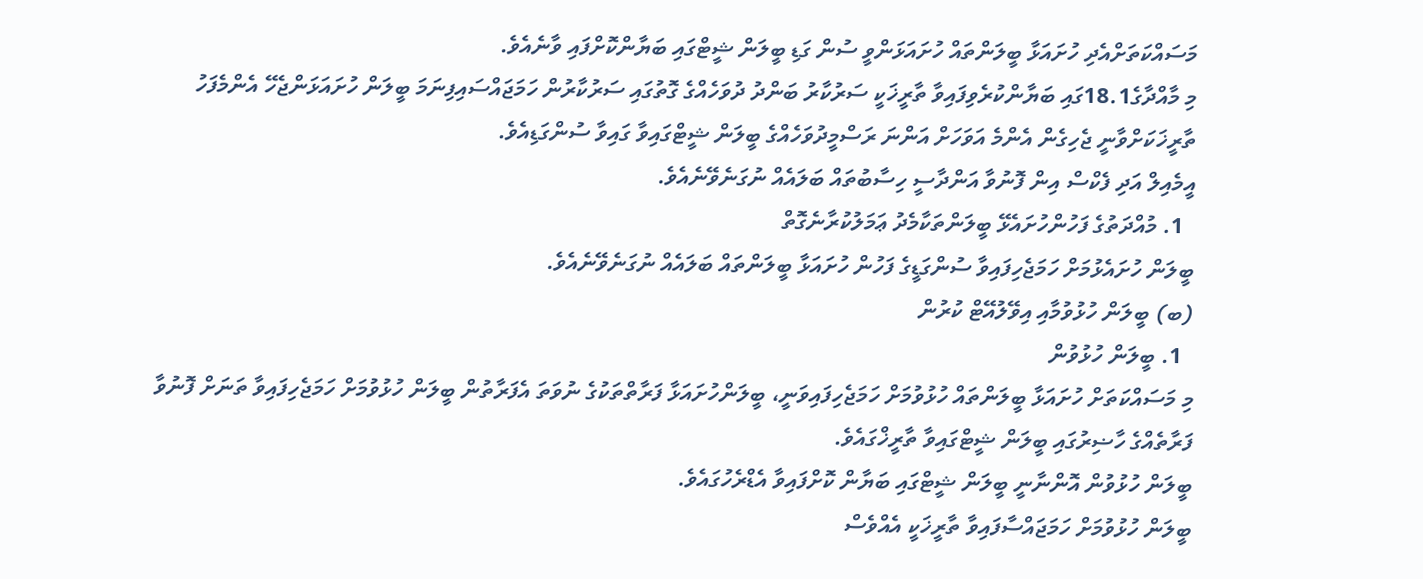މަސައްކަތަށްއެދި ހުށައަޅާ ބީލަންތައް ހުށައަޅަންވީ ސުން ގަޑި ބީލަން ޝީޓްގައި ބަޔާންކޮށްފައި ވާނެއެވެ.
މި މާއްދާގެ18.1ގައި ބަޔާންކުރެވިފައިވާ ތާރީޚަކީ ސަރުކާރު ބަންދު ދުވަހެއްގެ ގޮތުގައި ސަރުކާރުން ހަމަޖައްސައިފިނަމަ ބީލަން ހުށައަޅަންޖެހޭ އެންމެފަހު ތާރީޚަކަށްވާނީ ޖެހިގެން އެންމެ އަވަހަށް އަންނަ ރަސްމީދުވަހެއްގެ ބީލަން ޝީޓްގައިވާ ގައިވާ ސުންގަޑިއެވެ.
އީމެއިލް އަދި ފެކްސް އިން ފޮނުވާ އަންދާސީ ހިސާބުތައް ބަލައެއް ނުގަނެވޭނެއެވެ.
  1. މުއްދަތުގެ ފަހުންހުށައެޅޭ ބީލަންތަކާމެދު ޢަމަލުކުރާނެގޮތް
ބީލަން ހުށައެޅުމަށް ހަމަޖެހިފައިވާ ސުންގަޑީގެ ފަހުން ހުށައަޅާ ބީލަންތައް ބަލައެއް ނުގަނެވޭނެއެވެ.
(ބ) ބީލަން ހުޅުވުމާއި އިވޭލުއޭޓް ކުރުން
  1. ބީލަން ހުޅުވުން
މި މަސައްކަތަށް ހުށައަޅާ ބީލަންތައް ހުޅުވުމަށް ހަމަޖެހިފައިވަނީ، ބީލަންހުށައަޅާ ފަރާތްތަކުގެ ނުވަތަ އެފަރާތުން ބީލަން ހުޅުވުމަށް ހަމަޖެހިފައިވާ ތަނަށް ފޮނުވާ ފަރާތެއްގެ ހާޟިރުގައި ބީލަން ޝީޓްގައިވާ ތާރީޚްގައެވެ.
ބީލަން ހުޅުވުން އޮންނާނީ ބީލަން ޝީޓްގައި ބަޔާން ކޮށްފައިވާ އެޑްރެހުގައެވެ.
ބީލަން ހުޅުވުމަށް ހަމަޖައްސާފައިވާ ތާރީޚަކީ އެއްވެސް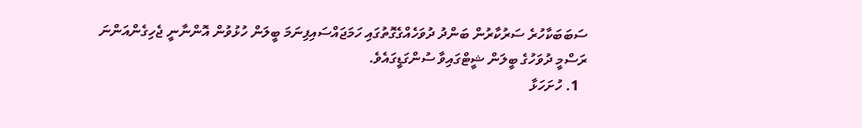ސަބަބަކާހުރެ ސަރުކާރުން ބަންދު ދުވަހެއްގެގޮތުގައި ހަމަޖައްސައިފިނަމަ ބީލަން ހުޅުވުން އޮންނާނީ ޖެހިގެންއަންނަ ރަސްމީ ދުވަހުގެ ބީލަން ޝީޓްގައިވާ ސުންގަޑީގައެވެ.
  1. ހުށަހަޅާ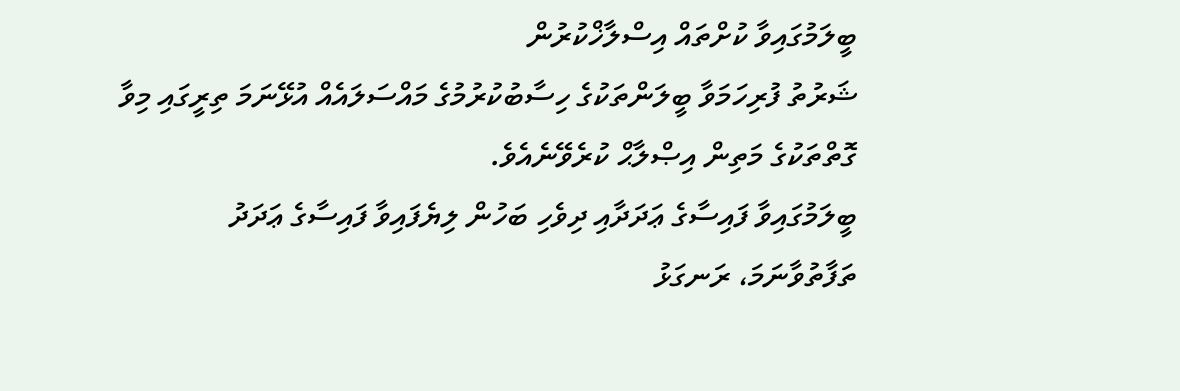ބީލަމުގައިވާ ކުށްތައް އިސްލާޚްކުރުން
ޝަރުތު ފުރިހަމަވާ ބީލަންތަކުގެ ހިސާބުކުރުމުގެ މައްސަލައެއް އުޅޭނަމަ ތިރީގައި މިވާ ގޮތްތަކުގެ މަތިން އިޞްލާޙް ކުރެވޭނެއެވެ.
ބީލަމުގައިވާ ފައިސާގެ ޢަދަދާއި ދިވެހި ބަހުން ލިޔެފައިވާ ފައިސާގެ ޢަދަދު ތަފާތުވާނަމަ، ރަނގަޅު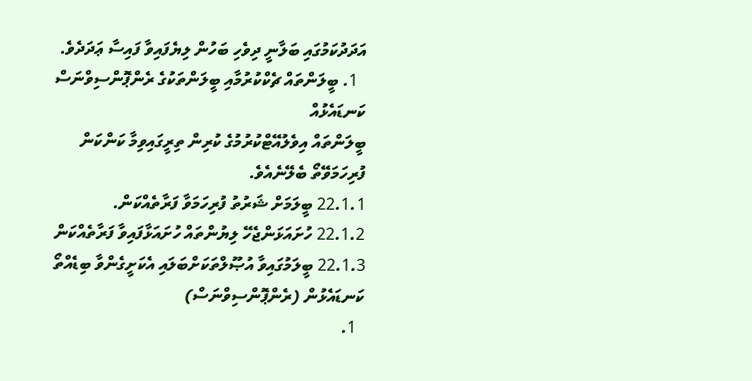އަދަދުކަމުގައި ބަލާނީ ދިވެހި ބަހުން ލިޔެފައިވާ ފައިސާ ޢަދަދެވެ.
  1. ބީލަންތައް ޗެކްކުރުމާއި ބީލަންތަކުގެ ރެންޕޮންސިވްނަސް ކަނޑައެޅުއް
ބީލަންތައް އިވެލުއޭޓްކުރުމުގެ ކުރިން ތިރީގައިވިމާ ކަންކަން ފުރިހަމަވޭތޯ ބެލޭނެއެވެ.
22.1.1 ބީލަމަށް ޝަރުތު ފުރިހަމަވާ ފަރާތެއްކަން.
22.1.2 ހުށައަޅަންޖެހޭ ލިޔުންތައް ހުށައަޅާފައިވާ ފަރާތެއްކަން
22.1.3 ބީލަމުގައިވާ އުޞޫލްތަކަށްބަލައި އެކަށީގެންވާ ބިޑެއްތޯ ކަނޑައެޅުން (ރެންޕޮންސިވްނަސް)
  1.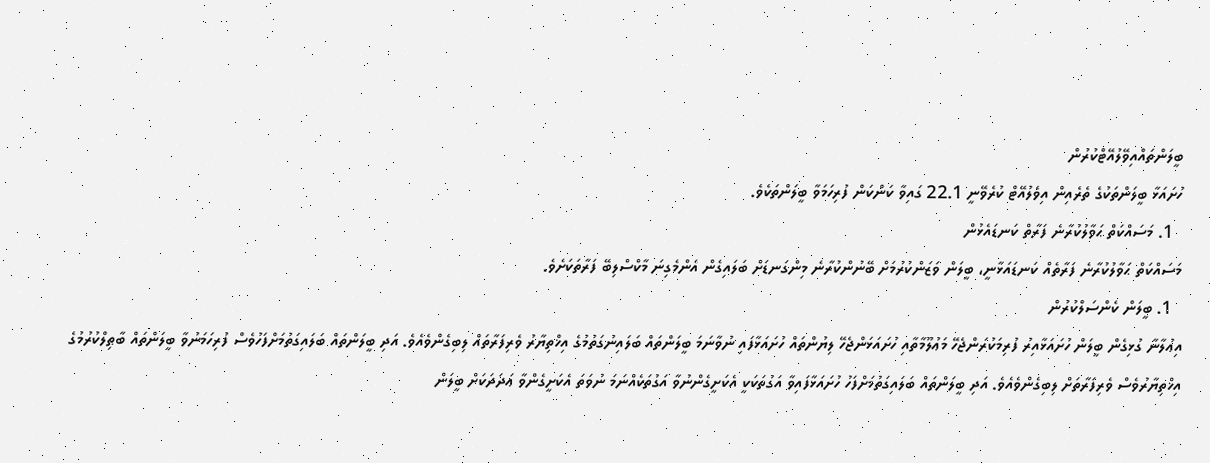ބީލަންތައްއިވޭލުއޭޓްކުރުން
ހުށައަޅާ ބީލަންތަކުގެ ތެރެއިން އިވެލުއޭޓް ކުރެވޭނީ 22.1 ގައިވާ ކަންކަން ފުރިހަމަވާ ބީލަންތަކެވެ.
  1. މަސައްކަތް ޙަވާލުކުރާނެ ފަރާތް ކަނޑައެޅުން
މަސައްކަތް ޙަވާލުކުރާނެ ފަރާތެއް ކަނޑައަޅާނީ، ބީލަން ވަޒަންކުރުމަށް ބޭނުންކުރާނެ މިންގަނޑަށް ބަލައިގެން އެންމެގިނަ މާކްސްލިބޭ ފަރާތަކަށެވެ.
  1. ބީލަން ކެންސަލްކުރުން
އިޢުލާނާ ގުޅިގެން ބީލަން ހުށައަޅާއިރު ފުރިމަކުރަންޖެހޭ މަޢުލޫމާތާއި ހުށައަޅަންޖެހޭ ލިޔުންތައް ހުށައަޅާފައި ނުވާނަމަ ބީލަންތައް ބަލައިނުގަތުމުގެ އިޚްތިޔާރު ވެރިފަރާތައް ލިބިގެންވެއެވެ. އަދި ބީލަންތައް ބަލައިގަތުމަށްފަހުވެސް ފުރިހަމަނުވާ ބީލަންތައް ބާޠިލްކުރުމުގެ އިޚްތިޔާރުވެސް ވެރިފަރާތަށް ލިބިގެންވެއެވެ. އަދި ބީލަންތައް ބަލައިގަތުމަށްފަހު ހުށައަޅާފައިވާ އަގުތަކަކީ އެކަށީގެންނުވާ އަގުތަކެއްނަމަ ނުވަތަ އެކަށީގެންވާ ޢަދަދަކަށް ބީލަން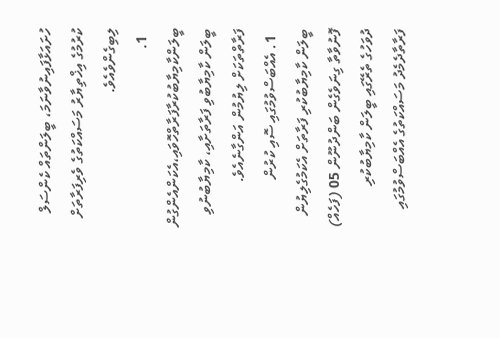ހުށައަޅާފައިނުވާނަމަ، ބީލަންތައް ކެންސަލް ކުރުމުގެ އިޚްތިޔާރު މަސައްކަތުގެ ވެރިފަރާތަށް ލިބިގެންވެއެވެ.
  1. ބީލަންކާމިޔާބުކުރާފަރާތްހޮވައި،އެކަންއެންގުން
ބީލަން ކާމިޔާބުވި ފަރާތަށާއި، ކާމިޔާބުނުވި ފަރާތްތަކަށް ލިޔުމުން އަންގާނެއެވެ.
  1. އެއްބަސްވުމުގައި ސޮއި ކުރުން
ބީލަން ކާމިޔާބުކުރި ފަރާތަށް އެކަމުގެލިޔުން ފޮނުވާތާ ގިނަވެގެން ބަންދުނޫން 05 (ފަހެއް) ދުވަހުގެ ތެރޭގައި ބީލަން ކާމިޔާބުކުރި ފަރާތާދެމެދު މަސައްކަތުގެ އެއްބަސްވުމުގައި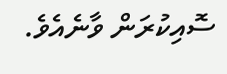ސޮއިކުރަން ވާނެއެވެ.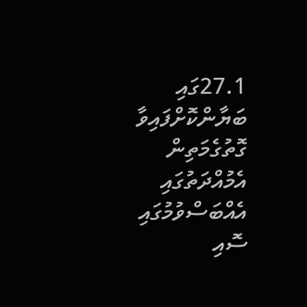27.1ގައި ބަޔާންކޮށްފައިވާ ގޮތުގެމަތިން އެމުއްދަތުގައި އެއްބަސްވުމުގައި ސޮއި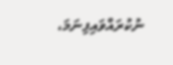ނުކުރައްވައިފިނަމަ،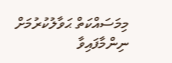މިމަސައްކަތް ޙަވާލުކުރުމަށް ނިންމާފައިވާ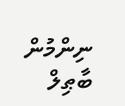ނިންމުން ބާޠިލް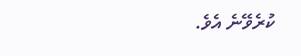ކުރެވޭނެ އެވެ.